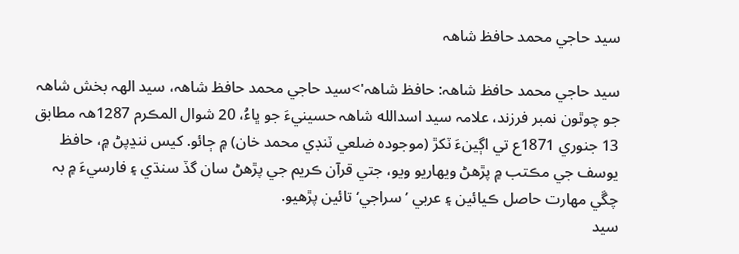سيد حاجي محمد حافظ شاھہ

سيد حاجي محمد حافظ شاھہ: حافظ شاھہ'>سيد حاجي محمد حافظ شاھہ، سيد الھہ بخش شاھہ جو چوٿون نمبر فرزند، علامہ سيد اسدالله شاھہ حسينيءَ جو ڀاءُ، 20 شوال المڪرم 1287ھہ مطابق 13 جنوري 1871ع تي اڳينءَ ٽکڙ (موجودہ ضلعي ٽنڊي محمد خان) ۾ ڄائو. کيس ننڍپڻ ۾، حافظ يوسف جي مڪتب ۾ پڙهڻ ويهاريو ويو، جتي قرآن ڪريم جي پڙهڻ سان گڏ سنڌي ۽ فارسيءَ ۾ بہ چڱي مهارت حاصل ڪيائين ۽ عربي ’سراجي‘ تائين پڙهيو.
سيد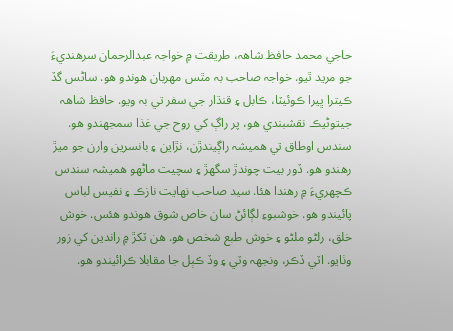حاجي محمد حافظ شاھہ، طريقت ۾ خواجہ عبدالرحمان سرهنديءَ جو مريد ٿيو. خواجہ صاحب بہ مٿس مهربان هوندو هو. ساڻس گڏ ڪيترا ڀيرا ڪوئيٽا، ڪابل ۽ قنڌار جي سفر تي بہ ويو. حافظ شاھہ جيتوڻيڪ نقشبندي هو، پر راڳ کي روح جي غذا سمجهندو هو. سندس اوطاق تي هميشہ راڳيندڙن، نڙاين ۽ بانسرين وارن جو ميڙ رهندو هو. ڏور بيت چوندڙ سگهڙ ۽ سچيت ماڻهو هميشہ سندس ڪچهريءَ ۾ رهندا هئا. سيد صاحب نهايت نازڪ ۽ نفيس لباس پائيندو هو. خوشبوءِ لڳائڻ سان خاص شوق هوندو هئس. خوش خلق، رلڻو ملڻو ۽ خوش طبع شخص هو. هن ٽکڙ ۾ راندين کي زور وٺايو. اٽي ڏڪر، ونجهہ وٽي ۽ وڏ ڪٻل جا مقابلا ڪرائيندو هو.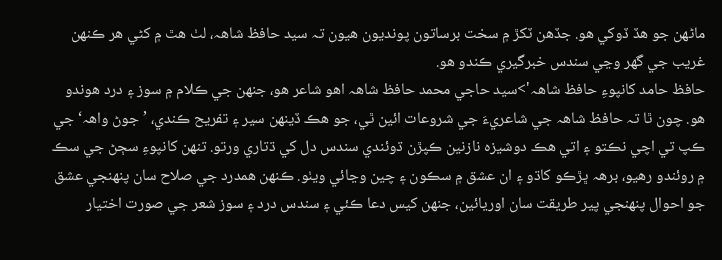ماڻهن جو هڏ ڏوکي هو. جڏهن ٽکڙ ۾ سخت برساتون پونديون هيون تہ سيد حافظ شاھہ، لٺ هٿ ۾ کڻي هر ڪنهن غريب جي گهر وڃي سندس خبرگيري ڪندو هو.
حافظ حامد کانپوءِ حافظ شاھہ'>سيد حاجي محمد حافظ شاھہ اهو شاعر هو، جنهن جي ڪلام ۾ سوز ۽ درد هوندو هو. چون ٿا تہ حافظ شاھہ جي شاعريءَ جي شروعات ائين ٿي، جو هڪ ڏينهن سير ۽ تفريح ڪندي، ’جوڻ واھہ‘ جي ڪپ تي اچي نڪتو ۽ اتي هڪ دوشيزہ نازنين ڪپڙن ڌوئندي سندس دل کي ڌتاري ورتو. تنهن کانپوءِ سڄڻ جي سڪ ۾ روئندو رهيو، برھہ ڀڙڪو کاڌو ۽ ان عشق ۾ سڪون ۽ چين وڃائي ويٺو. ڪنهن همدرد جي صلاح سان پنھنجي عشق جو احوال پنھنجي پير طريقت سان اوريائين، جنهن کيس دعا ڪئي ۽ سندس درد ۽ سوز شعر جي صورت اختيار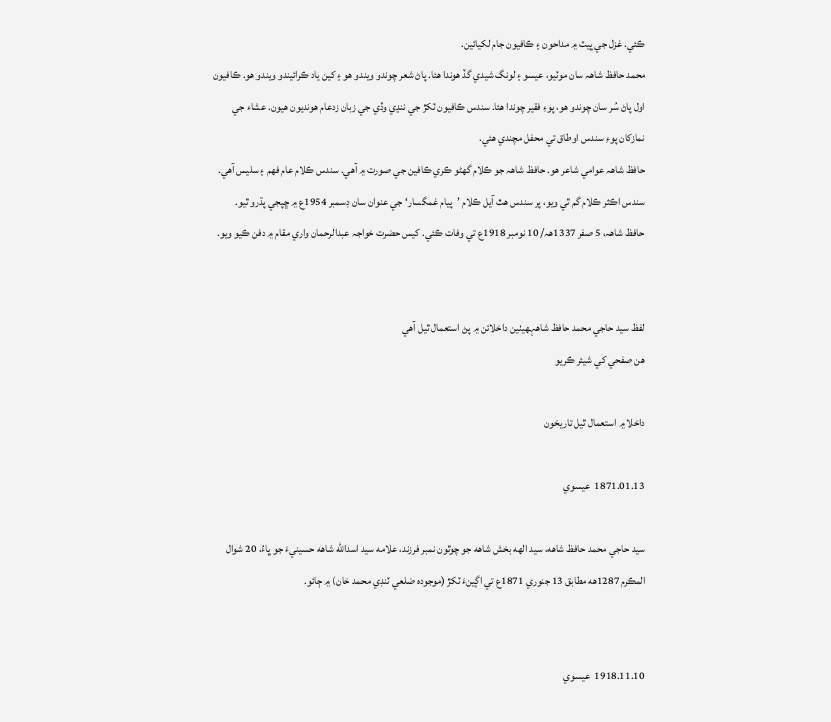ڪئي. غزل جي ڀيٽ ۾ مداحون ۽ ڪافيون جام لکيائين.
محمد حافظ شاھہ سان موٽيو، عيسو ۽ لونگ شيدي گڏ هوندا هئا. پاڻ شعر چوندو ويندو هو ۽ کين ياد ڪرائيندو ويندو هو. ڪافيون اول پاڻ سُر سان چوندو هو، پوءِ فقير چوندا هئا. سندس ڪافيون ٽکڙ جي ننڍي وڏي جي زبان زدعام هونديون هيون. عشاء جي نمازکان پوءِ سندس اوطاق تي محفل مچندي هئي.
حافظ شاھہ عوامي شاعر هو. حافظ شاھہ جو ڪلام گهڻو ڪري ڪافين جي صورت ۾ آهي. سندس ڪلام عام فھم ۽ سليس آهي. سندس اڪثر ڪلام گم ٿي ويو، پر سندس هٿ آيل ڪلام ’پيام غمگسار‘ جي عنوان سان ڊسمبر 1954ع ۾ ڇپجي پڌرو ٿيو.
حافظ شاھہ، 5 صفر 1337ھہ/ 10 نومبر 1918ع تي وفات ڪئي. کيس حضرت خواجہ عبدالرحمان واري مقام ۾ دفن ڪيو ويو.


لفظ سيد حاجي محمد حافظ شاھہھيٺين داخلائن ۾ پڻ استعمال ٿيل آھي
هن صفحي کي شيئر ڪريو

داخلا ۾ استعمال ٿيل تاريخون

1871.01.13  عيسوي

سيد حاجي محمد حافظ شاهه، سيد الهه بخش شاهه جو چوٿون نمبر فرزند، علامه سيد اسدالله شاهه حسينيءَ جو ڀاءُ، 20 شوال المڪرم 1287هه مطابق 13 جنوري 1871ع تي اڳينءَ ٽکڙ (موجوده ضلعي ٽنڊي محمد خان) ۾ ڄائو.


1918.11.10  عيسوي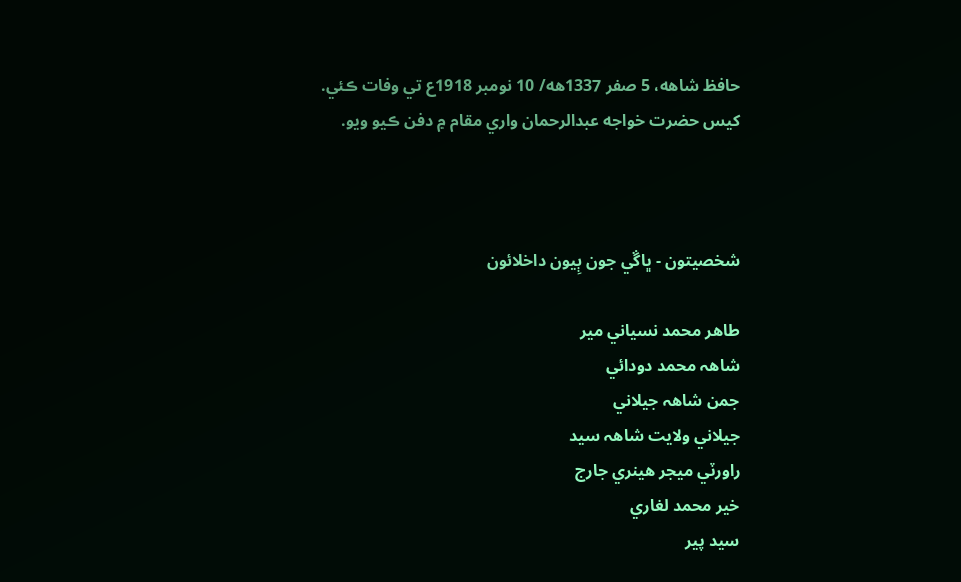حافظ شاهه، 5 صفر 1337هه/ 10 نومبر 1918ع تي وفات ڪئي. کيس حضرت خواجه عبدالرحمان واري مقام ۾ دفن ڪيو ويو.



شخصيتون - ڀاڱي جون ٻِيون داخلائون

طاهر محمد نسياني مير
شاھہ محمد دودائي
جمن شاھہ جيلاني
جيلاني ولايت شاھہ سيد
راورٽي ميجر هينري جارج
خير محمد لغاري
سيد پير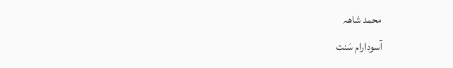محمد شاھہ
آسودارام سَنت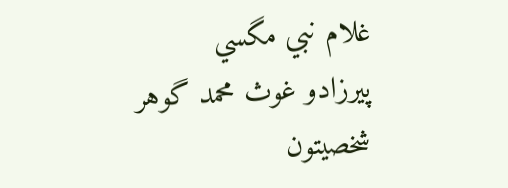غلام نبي مگسي
پيرزادو غوث محمد گوهر
شخصيتون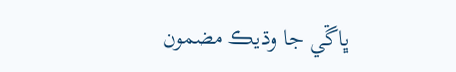ڀاڱي جا وڌيڪ مضمون